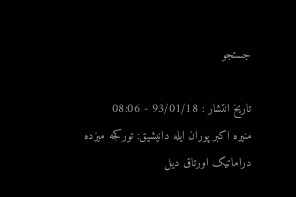جستجو

تاريخ انتشار : 93/01/18 - 08:06
منیره اکبر پوران ایله دانیشیق: تورکجه میزده دراماتیک اورتاق دیل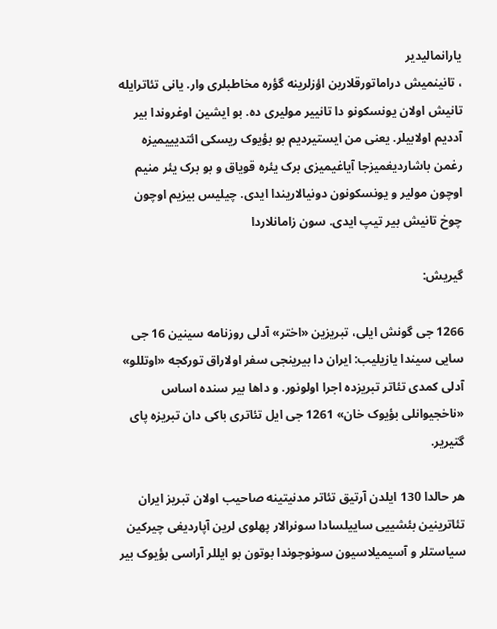یارانمالیدیر
، تانینمیش دراماتورقلارین اؤزلرینه گؤره مخاطبلری وار. یانی تئاترایله تانیش اولان یونسکونو دا تانییر مولیری ده. بو ایشین اوغروندا بیر آددیم اولابیلر. یعنی من ایستیردیم بو بؤیوک ریسکی ائتدیییمیزه رغمن باشاردیغمیزجا آیاغیمیزی برک یئره قویاق و بو برک یئر منیم اوچون مولیر و یونسکونون دونیالاریندا ایدی. چیلیس بیزیم اوچون چوخ تانیش بیر تیپ ایدی. سون زامانلاردا

گیریش:

1266 جی گونش ایلی، تبریزین «اختر» آدلی روزنامه سینین 16 جی سایی سیندا یازیلیب: ایران دا بیرینجی سفر اولاراق تورکجه «اوتللو» آدلی کمدی تئاتر تبریزده اجرا اولونور. و داها بیر سنده اساس «ناخجیوانلی بؤیوک خان» 1261 جی ایل تئاتری باکی دان تبریزه پای گتیریر.

هر حالدا 130 ایلدن آرتیق تئاتر مدنیتینه صاحیب اولان تبریز ایران تئاترینین بئشییی ساییلسادا سونرالار پهلوی لرین آپاردیغی چیرکین سیاستلر و آسیمیلاسیون سونوجوندا بوتون بو ایللر آراسی بؤیوک بیر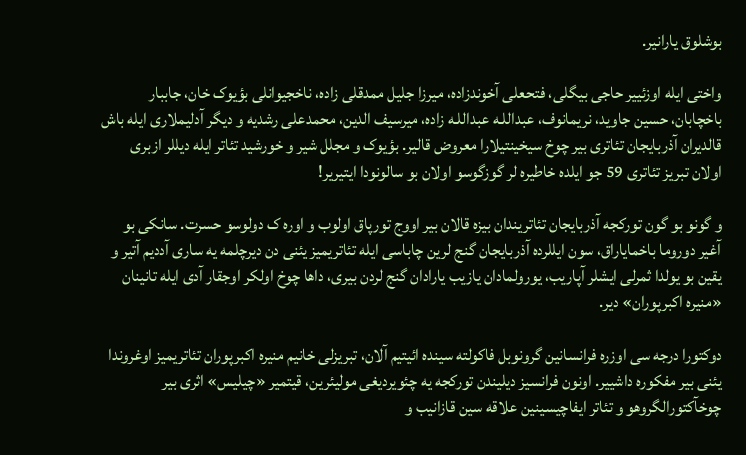بوشلوق یارانیر.

واختی ایله اوزئییر حاجی بیگلی، فتحعلی آخوندزاده، میرزا جلیل ممدقلی زاده، ناخجیوانلی بؤیوک خان، جاببار باخچابان، حسین جاوید، نریمانوف، عبداللـه عبداللـه زاده، میرسیف الدین، محمدعلی رشدیه و دیگر آدلیملاری ایله باش قالدیران آذربایجان تئاتری بیر چوخ سیخینتیلارا معروض قالیر. بؤیوک و مجلل شیر و خورشید تئاتر ایله دیللر ازبری اولان تبریز تئاتری 59 جو ایلده خاطیره لر گوزگوسو اولان بو سالونودا ایتیریر!

و گونو بو گون تورکجه آذربایجان تئاتریندان بیزه قالان بیر اووج تورپاق اولوب و اوره ک دولوسو حسرت. سانکی بو آغیر دوروما باخمایاراق، سون ایللرده آذربایجان گنج لرین چاباسی ایله تئاتریمیز یئنی دن دیرچلمه یه ساری آددیم آتیر و یقین بو یولدا ثمرلی ایشلر آپاریب، یورولمادان یازیب یارادان گنج لردن بیری، داها چوخ اولکر اوجقار آدی ایله تانینان «منیره اکبرپوران» دیر.

دوکتورا درجه سی اوزره فرانسانین گرونوبل فاکولته سینده ائیتیم آلان، تبریزلی خانیم منیره اکبرپوران تئاتریمیز اوغروندا یئنی بیر مفکوره داشییر. اونون فرانسیز دیلیندن تورکجه یه چئویردیغی مولیئرین، قیتمیر «چیلیس» اثری بیر چوخآکتورالگروهو و تئاتر ایفاچیسینین علاقه سین قازانیب و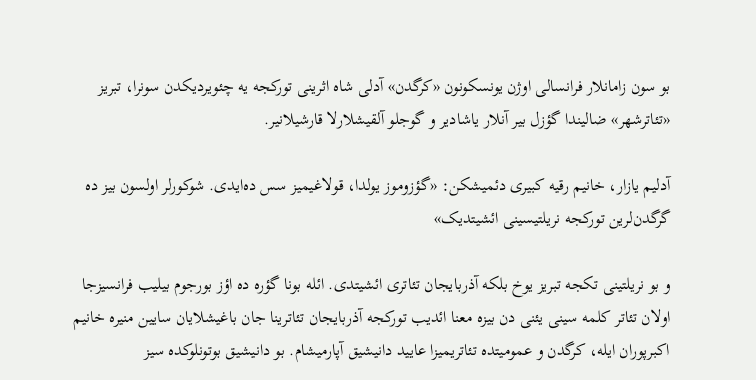بو سون زامانلار فرانسالی اوژن یونسکونون «کرگدن» آدلی شاه اثرینی تورکجه یه چئویردیکدن سونرا، تبریز «تئاترشهر» ضالیندا گؤزل بیر آنلار یاشادیر و گوجلو آلقیشلارلا قارشیلانیر.

آدلیم یازار، خانیم رقیه کبیری دئمیشکن: «گؤزوموز یولدا، قولاغیمیز سس ده‌ایدی. شوکورلر اولسون بیز ده گرگدن‌لرین تورکجه نریلتیسینی ائشیتدیک»

و بو نریلتینی تکجه تبریز یوخ بلکه آذربایجان تئاتری ائشیتدی. ائله بونا گؤره ده اؤز بورجوم بیلیب فرانسیزجا اولان تئاتر کلمه سینی یئنی دن بیزه معنا ائدیب تورکجه آذربایجان تئاترینا جان باغیشلایان سایین منیره خانیم اکبرپوران ایله، کرگدن و عمومیتده تئاتریمیزا عایید دانیشیق آپارمیشام. بو دانیشیق بوتونلوکده سیز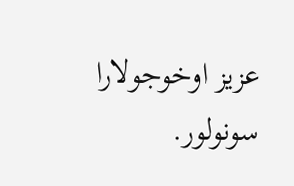عزیز اوخوجولارا سونولور.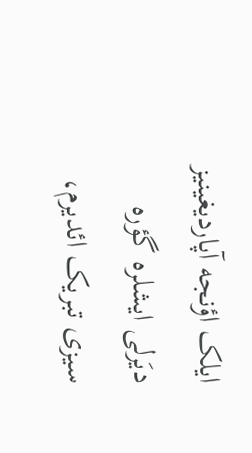ایلک اؤنجه آپاردیغینیز دیَرلی ایشلره گؤره سیزی تبریک ائدیرم،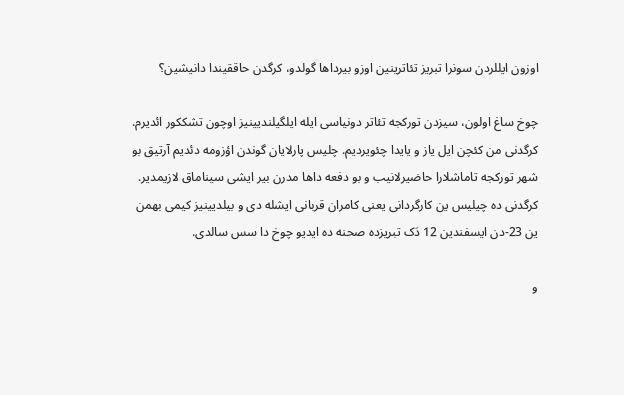اوزون ایللردن سونرا تبریز تئاترینین اوزو بیرداها گولدو، کرگدن حاققیندا دانیشین؟

چوخ ساغ اولون، سیزدن تورکجه تئاتر دونیاسی ایله ایلگیلندیینیز اوچون تشککور ائدیرم. کرگدنی من کئچن ایل یاز و یایدا چئویردیم. چلیس پارلایان گوندن اؤزومه دئدیم آرتیق بو شهر تورکجه تاماشلارا حاضیرلانیب و بو دفعه داها مدرن بیر ایشی سیناماق لازیمدیر. کرگدنی ده چیلیس ین کارگردانی یعنی کامران قربانی ایشله دی و بیلدیینیز کیمی بهمن ین 23-دن ایسفندین 12 دَک تبریزده صحنه ده ایدیو چوخ دا سس سالدی.

و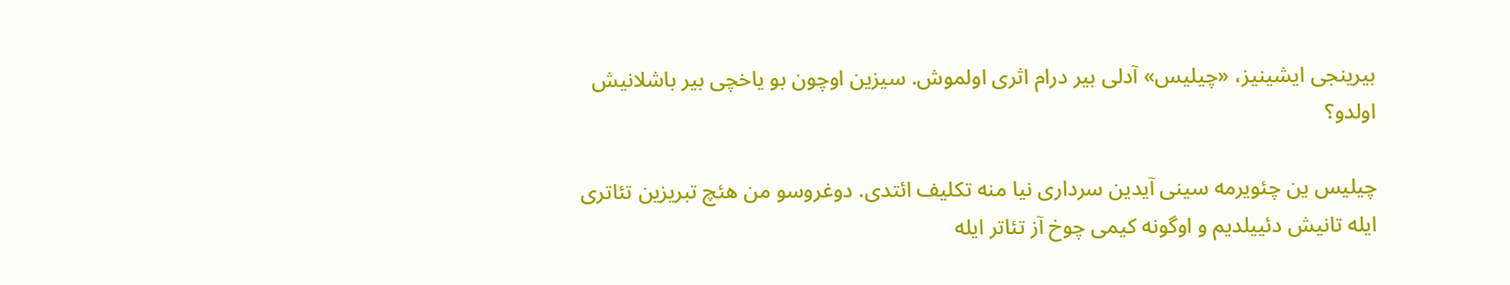بیرینجی ایشینیز، «چیلیس» آدلی بیر درام اثری اولموش. سیزین اوچون بو یاخچی بیر باشلانیش اولدو؟

چیلیس ین چئویرمه سینی آیدین سرداری نیا منه تکلیف ائتدی. دوغروسو من هئچ تبریزین تئاتری ایله تانیش دئییلدیم و اوگونه کیمی چوخ آز تئاتر ایله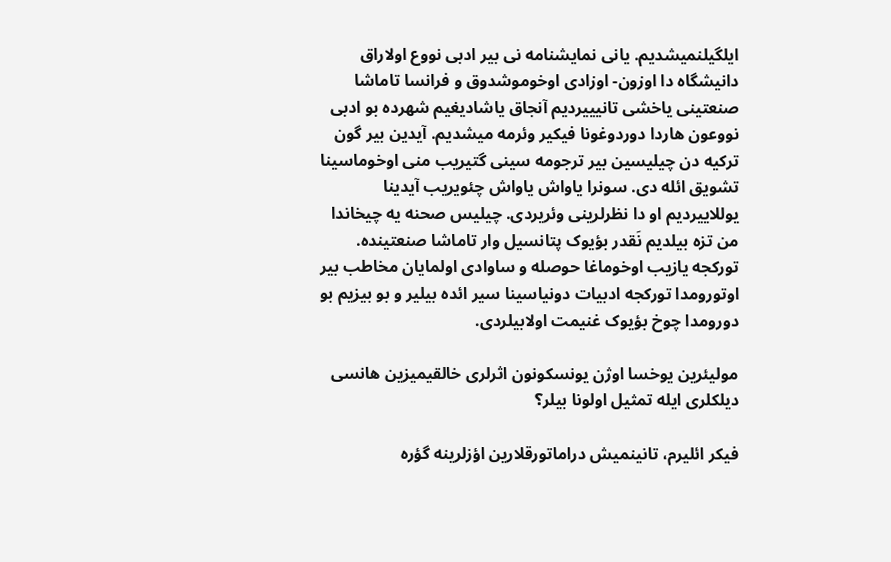ایلگیلنمیشدیم. یانی نمایشنامه نی بیر ادبی نووع اولاراق دانیشگاه دا اوزون- اوزادی اوخوموشدوق و فرانسا تاماشا صنعتینی یاخشی تانیییردیم آنجاق یاشادیغیم شهرده بو ادبی نووعون هاردا دوردوغونا فیکیر وئرمه میشدیم. آیدین بیر گون ترکیه دن چیلیسین بیر ترجومه سینی گتیریب منی اوخوماسینا تشویق ائله دی. سونرا یاواش یاواش چئویریب آیدینا یوللاییردیم او دا نظرلرینی وئریردی. چیلیس صحنه یه چیخاندا من تزه بیلدیم نَقدر بؤیوک پتانسیل وار تاماشا صنعتینده. تورکجه یازیب اوخوماغا حوصله و ساوادی اولمایان مخاطب بیر اوتورومدا تورکجه ادبیات دونیاسینا سیر ائده بیلیر و بو بیزیم بو دورومدا چوخ بؤیوک غنیمت اولابیلردی.

مولیئرین یوخسا اوژن یونسکونون اثرلری خالقیمیزین هانسی دیلکلری ایله تمثیل اولونا بیلر؟

فیکر ائلیرم، تانینمیش دراماتورقلارین اؤزلرینه گؤره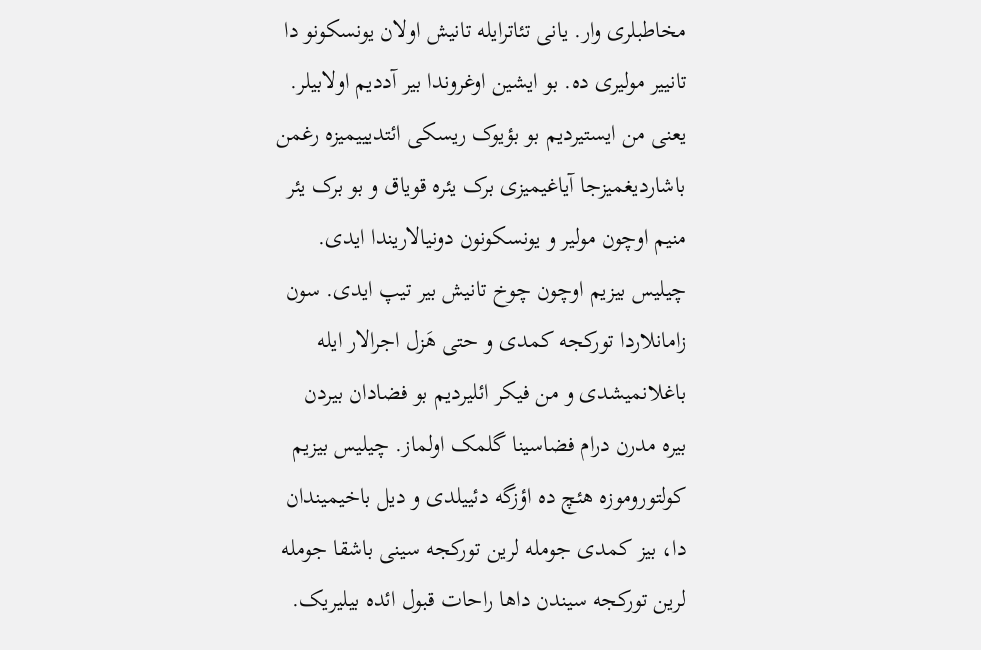مخاطبلری وار. یانی تئاترایله تانیش اولان یونسکونو دا تانییر مولیری ده. بو ایشین اوغروندا بیر آددیم اولابیلر. یعنی من ایستیردیم بو بؤیوک ریسکی ائتدیییمیزه رغمن باشاردیغمیزجا آیاغیمیزی برک یئره قویاق و بو برک یئر منیم اوچون مولیر و یونسکونون دونیالاریندا ایدی. چیلیس بیزیم اوچون چوخ تانیش بیر تیپ ایدی. سون زامانلاردا تورکجه کمدی و حتی هَزل اجرالار ایله باغلانمیشدی و من فیکر ائلیردیم بو فضادان بیردن بیره مدرن درام فضاسینا گلمک اولماز. چیلیس بیزیم کولتوروموزه هئچ ده اؤزگه دئییلدی و دیل باخیمیندان دا، بیز کمدی جومله لرین تورکجه سینی باشقا جومله لرین تورکجه سیندن داها راحات قبول ائده بیلیریک.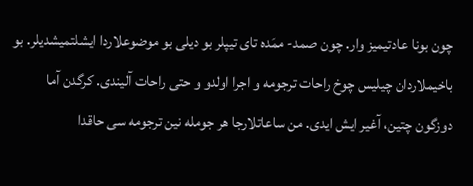چون بونا عادتیمیز وار. چون صمد- ممَده تای تیپلر بو دیلی بو موضوعلاردا ایشلتمیشدیلر. بو باخیملاردان چیلیس چوخ راحات ترجومه و اجرا اولدو و حتی راحات آلیندی. کرگدن آما دوزگون چتین، آغیر ایش ایدی. من ساعاتلارجا هر جومله نین ترجومه سی حاقدا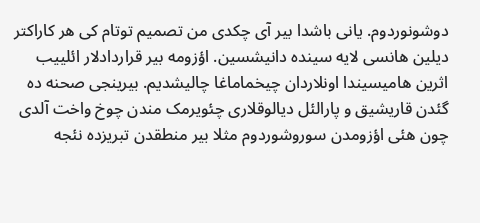دوشونوردوم. یانی باشدا بیر آی چکدی من تصمیم توتام کی هر کاراکتر دیلین هانسی لایه سینده دانیشسین. اؤزومه بیر قراردادلار ائلییب اثرین هامیسیندا اونلاردان چیخماماغا چالیشدیم. بیرینجی صحنه ده گئدن قاریشیق و پارالئل دیالوقلاری چئویرمک مندن چوخ واخت آلدی چون هئی اؤزومدن سوروشوردوم مثلا بیر منطقدن تبریزده نئجه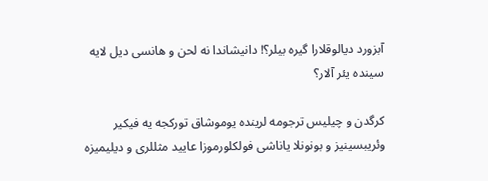آبزورد دیالوقلارا گیره بیلر؟! دانیشاندا نه لحن و هانسی دیل لایه سینده یئر آلار؟

کرگدن و چیلیس ترجومه لرینده یوموشاق تورکجه یه فیکیر وئریبسینیز و بونونلا یاناشی فولکلورموزا عایید مثللری و دیلیمیزه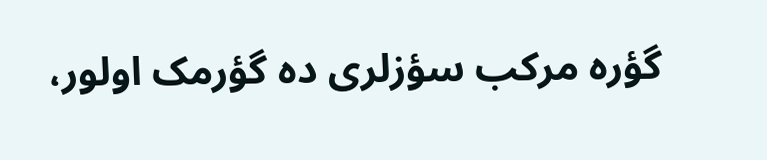گؤره مرکب سؤزلری ده گؤرمک اولور،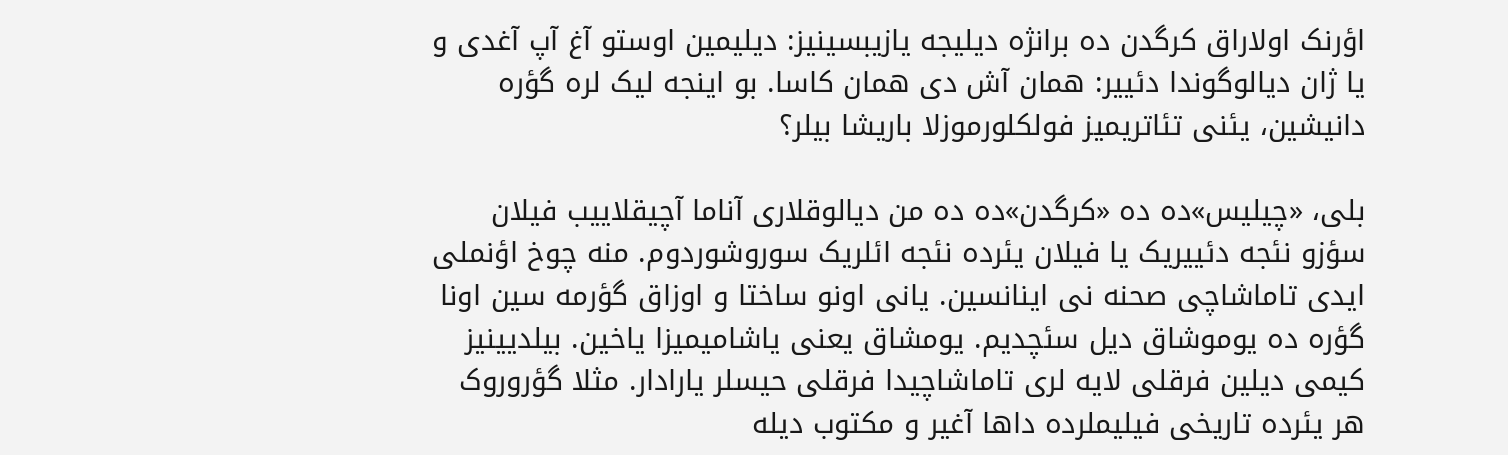اؤرنک اولاراق کرگدن ده برانژه دیلیجه یازیبسینیز: دیلیمین اوستو آغ آپ آغدی و یا ژان دیالوگوندا دئییر: همان آش دی همان کاسا. بو اینجه لیک لره گؤره دانیشین، یئنی تئاتریمیز فولکلورموزلا باریشا بیلر؟

بلی، «چیلیس»ده ده «کرگدن»ده ده من دیالوقلاری آناما آچیقلاییب فیلان سؤزو نئجه دئییریک یا فیلان یئرده نئجه ائلریک سوروشوردوم. منه چوخ اؤنملی ایدی تاماشاچی صحنه نی اینانسین. یانی اونو ساختا و اوزاق گؤرمه سین اونا گؤره ده یوموشاق دیل سئچدیم. یومشاق یعنی یاشامیمیزا یاخین. بیلدیینیز کیمی دیلین فرقلی لایه لری تاماشاچیدا فرقلی حیسلر یارادار. مثلا گؤروروک هر یئرده تاریخی فیلیملرده داها آغیر و مکتوب دیله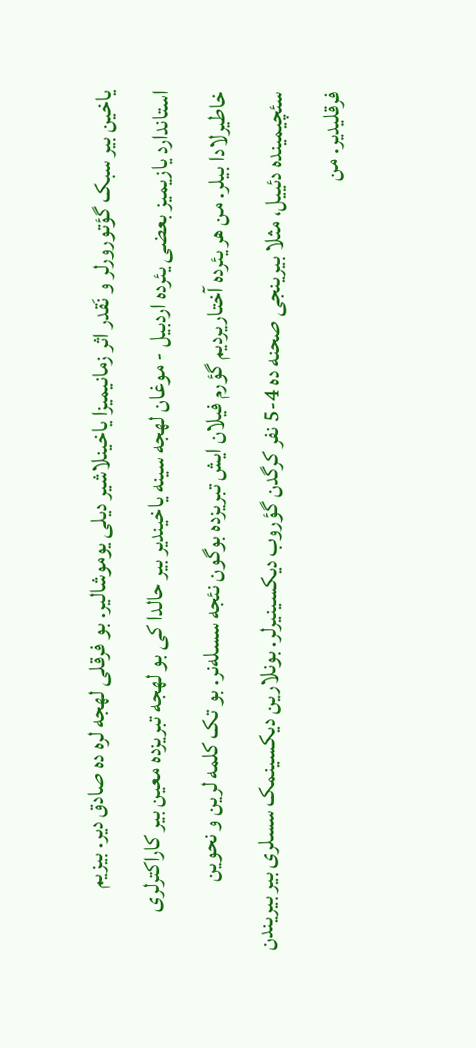یاخین بیر سبک گؤتورورلر و نَقدر اثر زمانیمیزا یاخینلاشیر دیلی یوموشالیر. بو فرقلی لهجه لره ده صادق دیر. بیزیم استاندارد یازیمیز بعضی یئرده اردبیل - موغان لهجه سینه یاخیندیر بیر حالدا کی بو لهجه تبریزده معین بیر کاراکترلری خاطیرلادا بیلر. من هر یئرده آختاریردیم گؤرم فیلان ایش تبریزده بوگون نئجه سسله‌نر. بو تک کلمه لرین و نحوین سئچیمینده دئییل، مثلا بیرینجی صحنه ده 4-5 نفر کرگدن گؤروب دیکسینیرلر. بونلارین دیکسینمک سسلری بیر بیریندن فرقلیدیر. من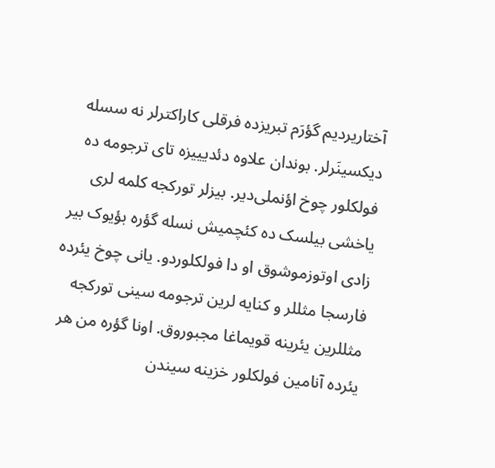آختاریردیم گؤرَم تبریزده فرقلی کاراکترلر نه سسله دیکسینَرلر. بوندان علاوه دئدیییزه تای ترجومه ده فولکلور چوخ اؤنملی‌دیر. بیزلر تورکجه کلمه لری یاخشی بیلسک ده کئچمیش نسله گؤره بؤیوک بیر زادی اوتوزموشوق او دا فولکلوردو. یانی چوخ یئرده فارسجا مثللر و کنایه لرین ترجومه سینی تورکجه مثللرین یئرینه قویماغا مجبوروق. اونا گؤره من هر یئرده آنامین فولکلور خزینه سیندن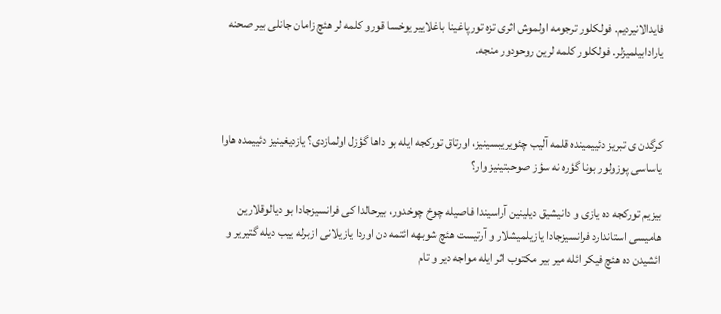فایدالانیردیم. فولکلور ترجومه اولموش اثری تزه تورپاغینا باغلاییر یوخسا قورو کلمه لر هئچ زامان جانلی بیر صحنه یارادابیلمیزلر. فولکلور کلمه لرین روحودور منجه.



کرگدن ی تبریز دئییمینده قلمه آلیب چئویریبسینیز، اورتاق تورکجه ایله بو داها گؤزل اولمازدی؟ یازدیغینیز دئییمده هاوا یاساسی پوزولور بونا گؤره نه سؤز صوحبتینیز وار؟

بیزیم تورکجه ده یازی و دانیشیق دیلینین آراسیندا فاصیله چوخ چوخدور، بیرحالدا کی فرانسیزجادا بو دیالوقلارین هامیسی استاندارد فرانسیزجادا یازیلمیشلار و آرتیست هئچ شوبهه ائتمه دن اوردا یازیلانی ازبرله ییب دیله گتیریر و ائشیدن ده هئچ فیکر ائله میر بیر مکتوب اثر ایله مواجه دیر و تام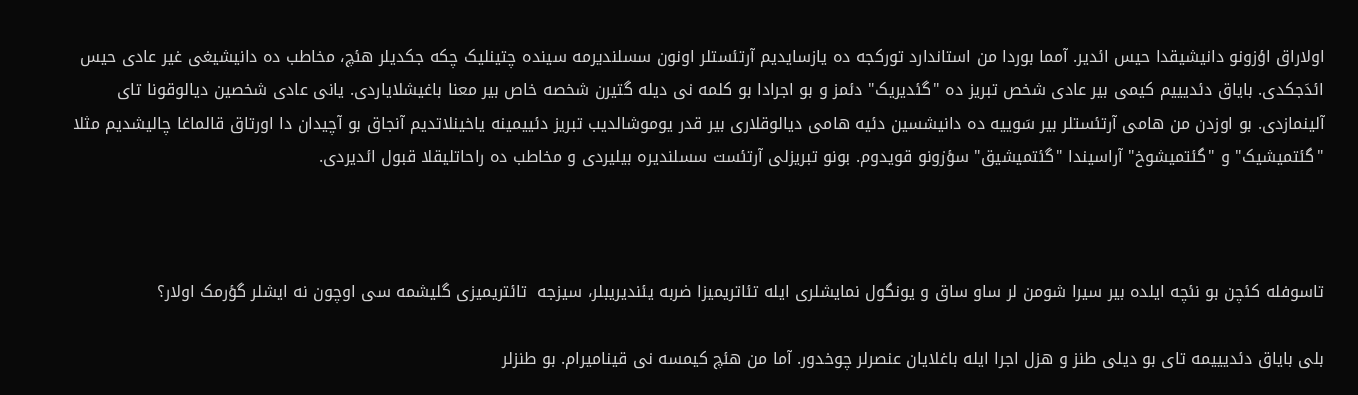اولاراق اؤزونو دانیشیقدا حیس ائدیر. آمما بوردا من استاندارد تورکجه ده یازسایدیم آرتئستلر اونون سسلندیرمه سینده چتینلیک چکه جکدیلر هئچ، مخاطب ده دانیشیغی غیر عادی حیس ائدَجکدی. بایاق دئدیییم کیمی بیر عادی شخص تبریز ده "گئدیریک" دئمز و بو اجرادا بو کلمه نی دیله گتیرن شخصه خاص بیر معنا باغیشلایاردی. یانی عادی شخصین دیالوقونا تای آلینمازدی. بو اوزدن من هامی آرتئستلر بیر سَوییه ده دانیشسین دئیه هامی دیالوقلاری بیر قدر یوموشالدیب تبریز دئییمینه یاخینلاتدیم آنجاق بو آچیدان دا اورتاق قالماغا چالیشدیم مثلا "گئتمیشیک" و "گئتمیشوخ" آراسیندا "گئتمیشیق" سؤزونو قویدوم. بونو تبریزلی آرتئست سسلندیره بیلیردی و مخاطب ده راحاتلیقلا قبول ائدیردی.



تاسوفله کئچن بو نئچه ایلده بیر سیرا شومن لر ساو ساق و یونگول نمایشلری ایله تئاتریمیزا ضربه یئندیریبلر، سیزجه  تائتریمیزی گلیشمه سی اوچون نه ایشلر گؤرمک اولار؟

بلی بایاق دئدیییمه تای بو دیلی طنز و هزل اجرا ایله باغلایان عنصرلر چوخدور. آما من هئچ کیمسه نی قینامیرام. بو طنزلر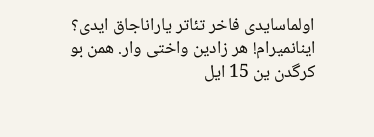اولماسایدی فاخر تئاتر یاراناجاق ایدی؟ اینانمیرام! هر زادین واختی وار. همن بو کرگدن ین 15 ایل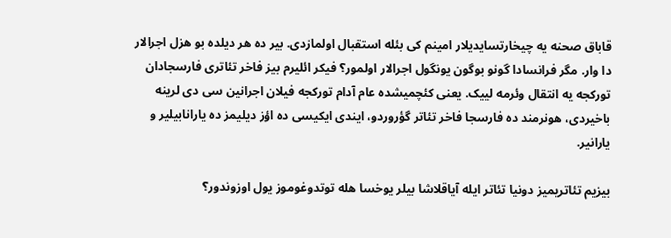قاباق صحنه یه چیخارتسایدیلار امینم کی بئله استقبال اولمازدی. بیر ده هر دیلده بو هزل اجرالار دا وار. مگر فرانسادا گونو بوگون یونگول اجرالار اولمور؟ فیکر ائلیرم بیز فاخر تئاتری فارسجادان تورکجه یه انتقال وئرمه لییک. یعنی کئچمیشده عام آدام تورکجه فیلان اجرانین سی دی لرینه باخیردی، هونرمند ده فارسجا فاخر تئاتر گؤروردو، ایندی ایکیسی ده اؤز دیلیمز ده یارانابیلیر و یارانیر.

بیزیم تئاتریمیز دونیا تئاتر ایله آیاقلاشا بیلر یوخسا هله توتدوغوموز یول اوزوندور؟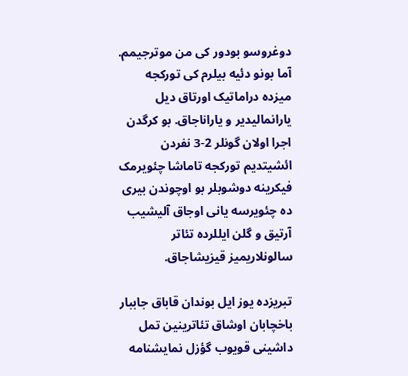دوغروسو بودور کی من موترجیمم. آما بونو دئیه بیلرم کی تورکجه میزده دراماتیک اورتاق دیل یارانمالیدیر و یاراناجاق. بو کرگدن اجرا اولان گونلر 2-3 نفردن ائشیتدیم تورکجه تاماشا چئویرمک فیکرینه دوشوبلر بو اوچوندن بیری ده چئویرسه یانی اوجاق آلیشیب آرتیق و گلن ایللرده تئاتر سالونلاریمیز قیزیشاجاق.

تبریزده یوز ایل بوندان قاباق جاببار باخچابان اوشاق تئاترینین تمل داشینی قویوب گؤزل نمایشنامه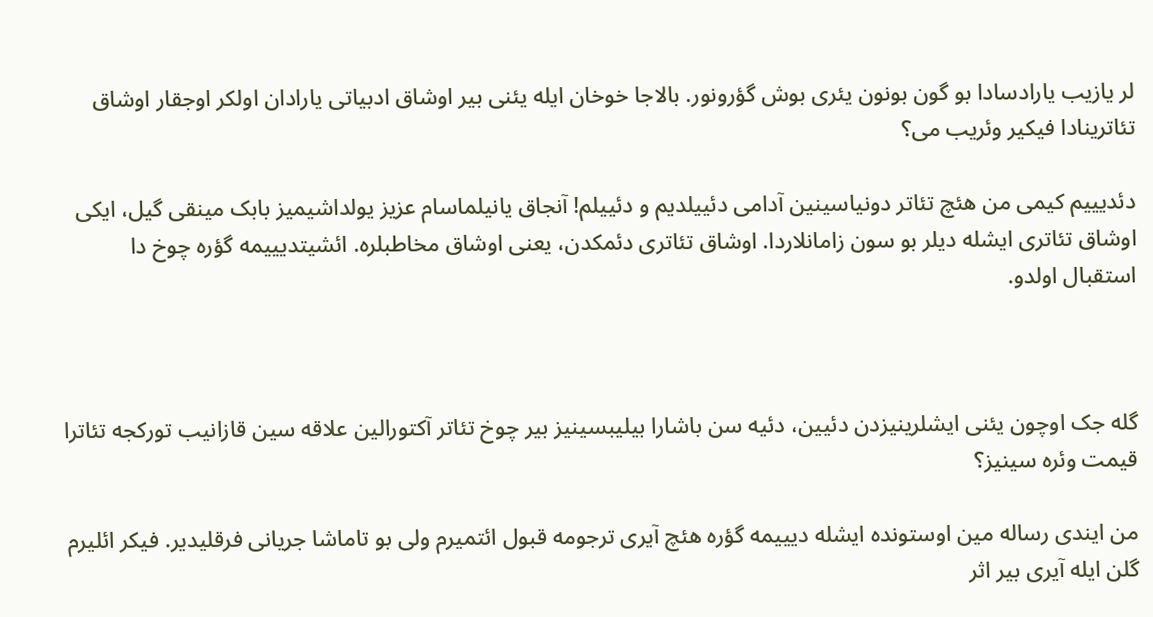لر یازیب یارادسادا بو گون بونون یئری بوش گؤرونور. بالاجا خوخان ایله یئنی بیر اوشاق ادبیاتی یارادان اولکر اوجقار اوشاق تئاترینادا فیکیر وئریب می؟

دئدیییم کیمی من هئچ تئاتر دونیاسینین آدامی دئییلدیم و دئییلم! آنجاق یانیلماسام عزیز یولداشیمیز بابک مینقی گیل، ایکی اوشاق تئاتری ایشله دیلر بو سون زامانلاردا. اوشاق تئاتری دئمکدن، یعنی اوشاق مخاطبلره. ائشیتدیییمه گؤره چوخ دا استقبال اولدو.



گله جک اوچون یئنی ایشلرینیزدن دئیین، دئیه سن باشارا بیلیبسینیز بیر چوخ تئاتر آکتورالین علاقه سین قازانیب تورکجه تئاترا قیمت وئره سینیز؟

من ایندی رساله مین اوستونده ایشله دیییمه گؤره هئچ آیری ترجومه قبول ائتمیرم ولی بو تاماشا جریانی فرقلیدیر. فیکر ائلیرم گلن ایله آیری بیر اثر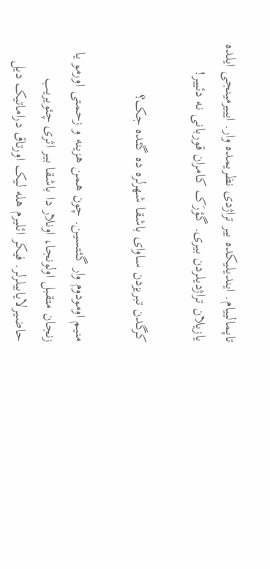تاپمالییام. ایندیلیکده بیر تراژدی نظریمده وار. ایییرمینجی ایلده یازیلان تراژدیلردن بیری. گؤرَک کامران قوربانی نه دئییر!

کرگدن تبریزدن ساوای باشقا شهرلره ده گئده جک؟

منیم اومودوم وار گئتسین. چون همن هزینه و زحمتی اورمو یا زنجان متقبل اولونجا، اونلار دا باشقا بیر اثری چئویریب حاضیرلایابیلرلر. فیکر ائلیرم هله لیک اورتاق دراماتیک دیل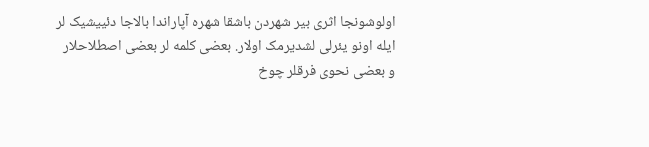اولوشونجا اثری بیر شهردن باشقا شهره آپاراندا بالاجا دئییشیک لر ایله اونو یئرلی لشدیرمک اولار. بعضی کلمه لر بعضی اصطلاحلار و بعضی نحوی فرقلر چوخ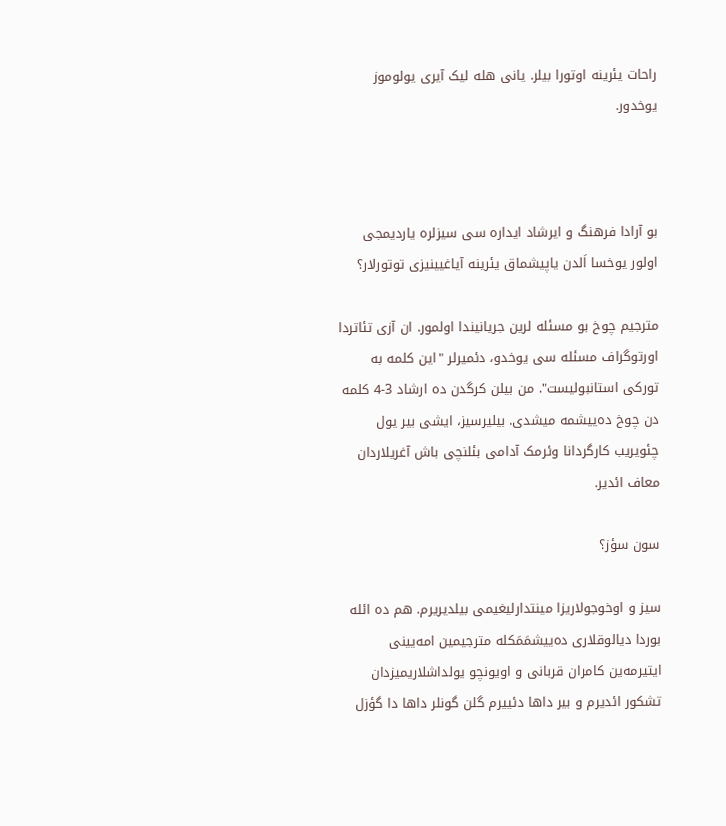راحات یئرینه اوتورا بیلر. یانی هله لیک آیری یولوموز یوخدور.



بو آرادا فرهنگ و ایرشاد ایداره سی سیزلره یاردیمجی اولور یوخسا اَلدن یاپیشماق یئرینه آیاغیینیزی توتورلار؟

مترجیم چوخ بو مسئله لرین جریانیندا اولمور. ان آزی تئاتردا اورتوگراف مسئله سی یوخدو، دئمیرلر "این کلمه به تورکی استانبولیست". من بیلن کرگدن ده ارشاد 3-4 کلمه دن چوخ ده‌ییشمه میشدی. بیلیرسیز، ایشی بیر یول چئویریب کارگردانا وئرمک آدامی بئلنچی باش ‌آغریلاردان معاف ائدیر.

سون سؤز؟

سیز و اوخوجولاریزا مینتدارلیغیمی بیلدیریرم. هم ده ائله بوردا دیالوقلاری ده‌ییشمَمَکله مترجیمین امه‌یینی ایتیرمه‌ین کامران قربانی و اویونچو یولداشلاریمیزدان تشکور ائدیرم و بیر داها دئییرم گلن گونلر داها دا گؤزل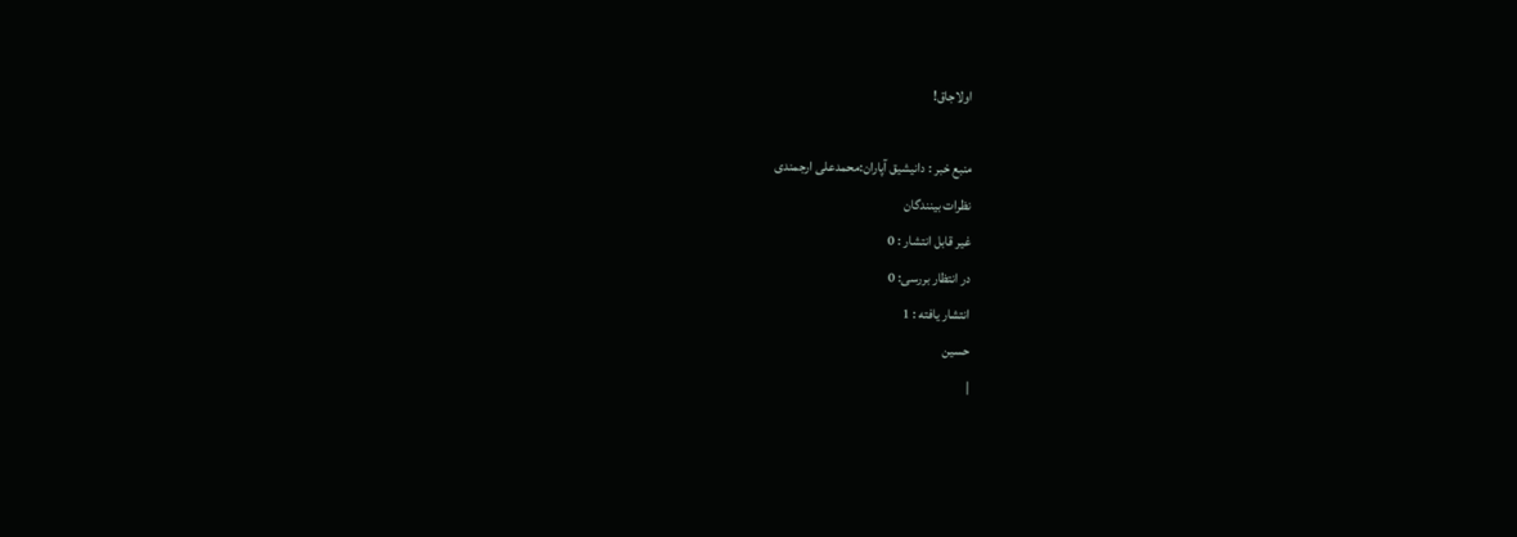اولاجاق!

منبع خبر : دانیشیق آپاران:محمدعلی ارجمندی
نظرات بينندگان
غیر قابل انتشار : 0
در انتظار بررسی: 0
انتشار یافته : 1
حسین
|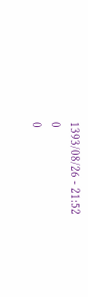1393/08/26 - 21:52
0
0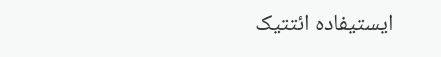ایستیفاده ائتتیک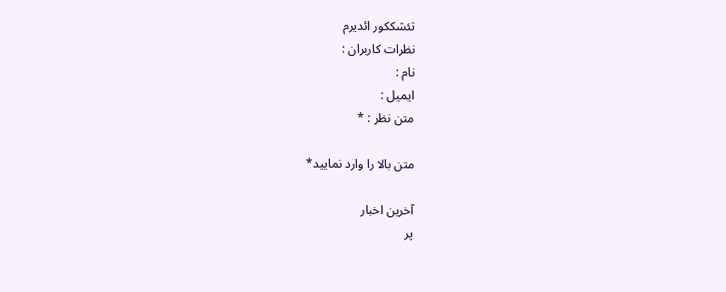تئشککور ائدیرم
نظرات كاربران :
نام :
ايميل :
متن نظر : *

متن بالا را وارد نماييد*

آخرين اخبار
پر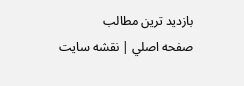بازديد ترين مطالب
صفحه اصلي | نقشه سايت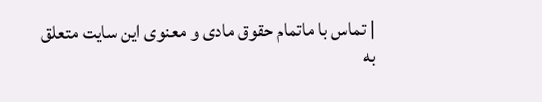| تماس با ماتمام حقوق مادی و معنوی این سایت متعلق به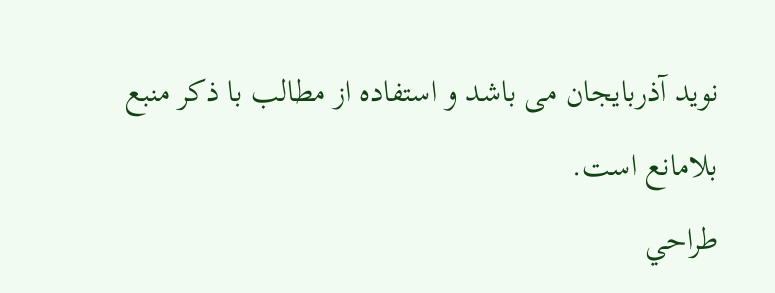نويد آذربايجان می باشد و استفاده از مطالب با ذکر منبع بلامانع است.
طراحي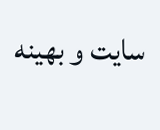سايت و بهينه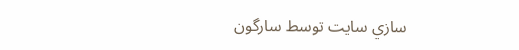سازي سايت توسط سارگون